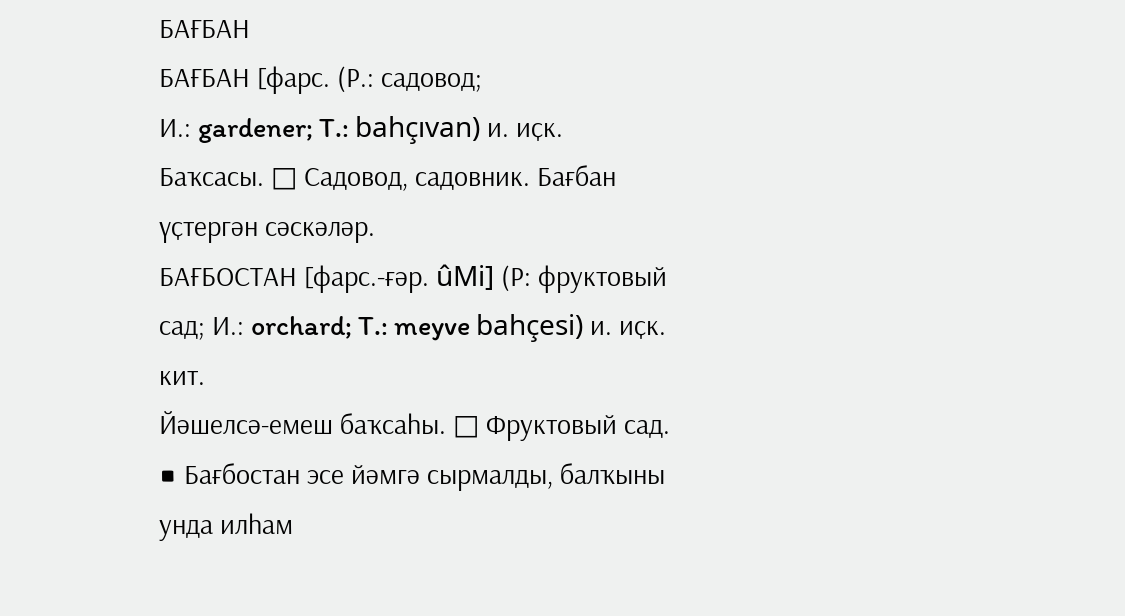БАҒБАН
БАҒБАН [фарс. (Р.: садовод;
И.: gardener; T.: bahçıvan) и. иҫк.
Баҡсасы. □ Садовод, садовник. Бағбан үҫтергән сәскәләр.
БАҒБОСТАН [фарс.-ғәр. ûMi] (Р: фруктовый сад; И.: orchard; T.: meyve bahçesi) и. иҫк. кит.
Йәшелсә-емеш баҡсаһы. □ Фруктовый сад. ■ Бағбостан эсе йәмгә сырмалды, балҡыны унда илһам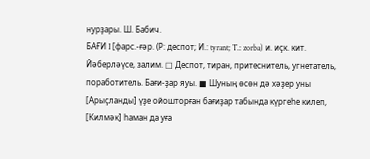нурҙары. Ш. Бабич.
БАҒИ I [фарс.-ғәр. (Р: деспот; И.: tyrant; T.: zorba) и. иҫк. кит.
Йәберләүсе, залим. □ Деспот, тиран, притеснитель, угнетатель, поработитель. Бағи-ҙар яуы. ■ Шуның өсөн дә хәҙер уны [Арыҫланды] үҙе ойошторған бағиҙар табында күргеһе килеп, [Килмәк] һаман да уға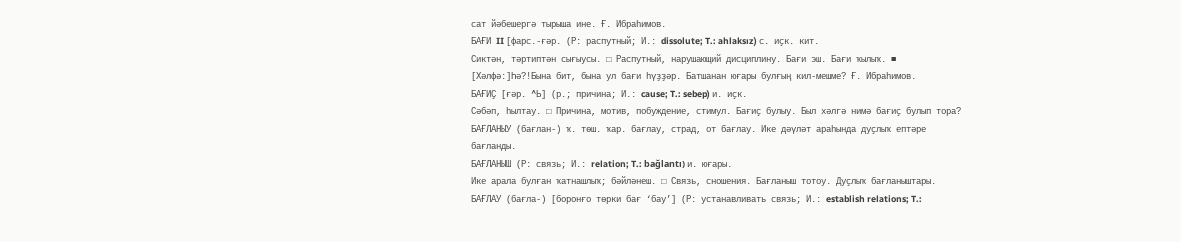сат йәбешергә тырыша ине. Ғ. Ибраһимов.
БАҒИ II [фарс.-ғәр. (Р: распутный; И.: dissolute; T.: ahlaksız) с. иҫк. кит.
Сиктән, тәртиптән сығыусы. □ Распутный, нарушающий дисциплину. Бағи эш. Бағи ҡылыҡ. ■ [Хәлфә:]Һә?!Бына бит, бына ул бағи һүҙҙәр. Батшанан юғары булғың кил-мешме? Ғ. Ибраһимов.
БАҒИҪ [ғәр. ^Ь] (р.; причина; И.: cause; T.: sebep) и. иҫк.
Сәбәп, һылтау. □ Причина, мотив, побуждение, стимул. Бағиҫ булыу. Был хәлгә нимә бағиҫ булып тора?
БАҒЛАНЫУ (бағлан-) ҡ. төш. ҡар. бағлау, страд, от бағлау. Ике дәүләт араһында дуҫлыҡ ептәре бағланды.
БАҒЛАНЫШ (Р: связь; И.: relation; T.: bağlantı) и. юғары.
Ике арала булған ҡатнашлыҡ; бәйләнеш. □ Связь, сношения. Бағланыш тотоу. Дуҫлыҡ бағланыштары.
БАҒЛАУ (бағла-) [боронғо төрки бағ ‘бау’] (Р: устанавливать связь; И.: establish relations; T.: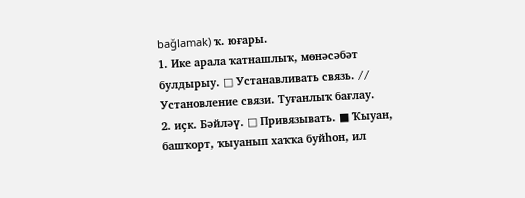bağlamak) ҡ. юғары.
1. Ике арала ҡатнашлыҡ, мөнәсәбәт булдырыу. □ Устанавливать связь. // Установление связи. Туғанлыҡ бағлау.
2. иҫк. Бәйләү. □ Привязывать. ■ Ҡыуан, башҡорт, ҡыуанып хаҡҡа буйһон, ил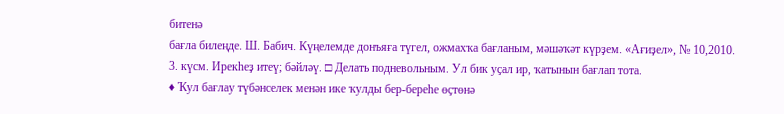битенә
бағла билеңде. Ш. Бабич. Күңелемде донъяға түгел, ожмахҡа бағланым, мәшәҡәт күрҙем. «Ағиҙел», № 10,2010.
3. күсм. Ирекһеҙ итеү; бәйләү. □ Делать подневольным. Ул бик уҫал ир, ҡатынын бағлап тота.
♦ Ҡул бағлау түбәнселек менән ике ҡулды бер-береһе өҫтөнә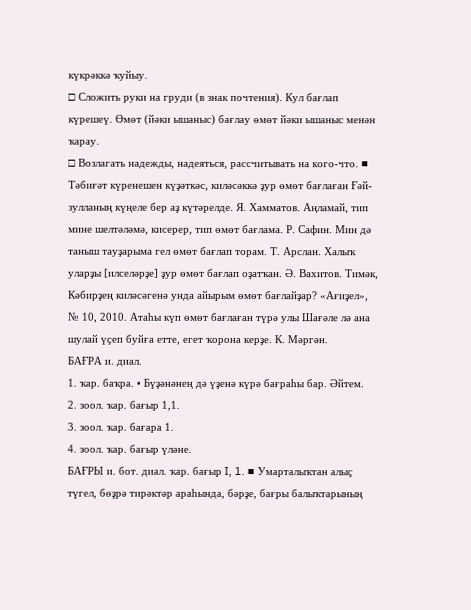күкрәккә ҡуйыу.
□ Сложить руки на груди (в знак почтения). Кул бағлап күрешеү. Өмөт (йәки ышаныс) бағлау өмөт йәки ышаныс менән ҡарау.
□ Возлагать надежды, надеяться, рассчитывать на кого-что. ■ Тәбиғәт күренешен күҙәткәс, киләсәккә ҙур өмөт бағлаған Ғәй-зулланың күңеле бер аҙ күтәрелде. Я. Хамматов. Аңламай, тип мине шелтәләмә, кисерер, тип өмөт бағлама. Р. Сафин. Мин дә таныш тауҙарыма гел өмөт бағлап торам. Т. Арслан. Халыҡ уларҙы [илселәрҙе] ҙур өмөт бағлап оҙатҡан. Ә. Вахитов. Тимәк, Кәбирҙең киләсәгенә унда айырым өмөт бағлайҙар? «Ағиҙел», № 10, 2010. Атаһы күп өмөт бағлаған түрә улы Шағәле лә ана шулай үҫеп буйға етте, егет ҡорона керҙе. К. Мәргән.
БАҒРА и. диал.
1. ҡар. баҡра. • Бүҙәнәнең дә үҙенә күрә бағраһы бар. Әйтем.
2. зоол. ҡар. бағыр 1,1.
3. зоол. ҡар. бағара 1.
4. зоол. ҡар. бағыр үләне.
БАҒРЫ и. бот. диал. ҡар. бағыр I, 1. ■ Умарталыҡтан алыҫ түгел, бөҙрә тирәктәр араһында, бәрҙе, бағры балыҡтарының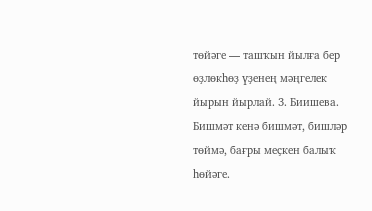төйәге — ташҡын йылға бер өҙлөкһөҙ үҙенең мәңгелек йырын йырлай. 3. Биишева. Бишмәт кенә бишмәт, бишләр төймә, бағры меҫкен балыҡ һөйәге.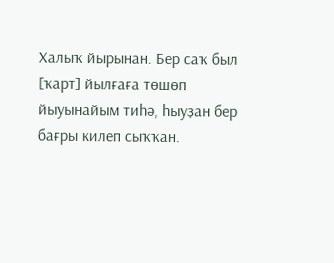Халыҡ йырынан. Бер саҡ был [ҡарт] йылғаға төшөп йыуынайым тиһә, һыуҙан бер бағры килеп сыҡҡан.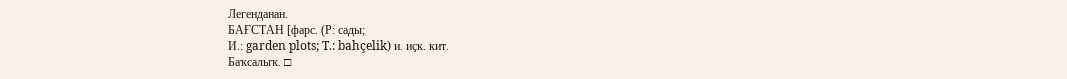Легенданан.
БАҒСТАН [фарс. (Р: сады;
И.: garden plots; T.: bahçelik) и. иҫк. кит.
Баҡсалыҡ. □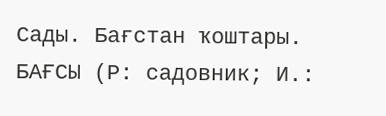Сады. Бағстан ҡоштары.
БАҒСЫ (Р: садовник; И.: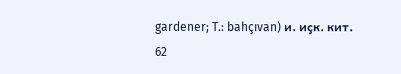gardener; T.: bahçıvan) и. иҫк. кит.
62